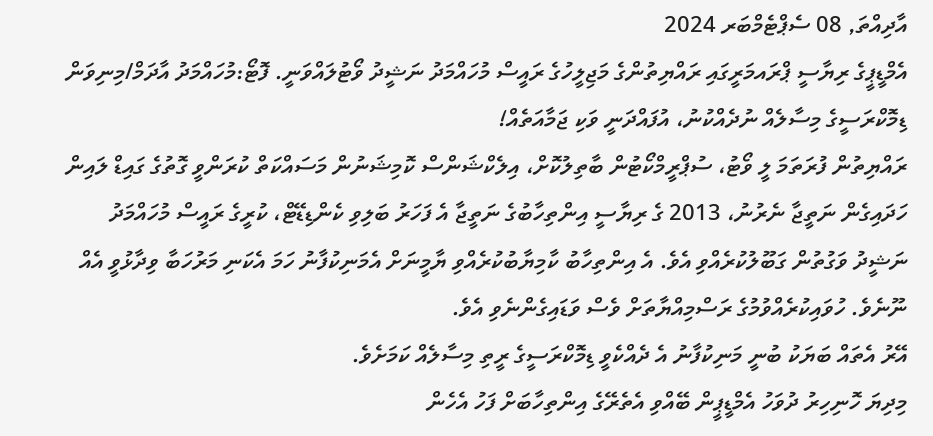އާދިއްތަ, 08 ސެޕްޓެމްބަރ 2024
އެމްޑީޕީގެ ރިޔާސީ ޕްރައމަރީގައި ރައްޔިތުންގެ މަޖިލީހުގެ ރައީސް މުހައްމަދު ނަޝީދު ވޯޓުލައްވަނީ. ފޮޓޯ:މުހައްމަދު އާދަމް/މިނިވަން
ޑިމޮކްރަސީގެ މިސާލެއް ނުދެއްކުނު، އުފައްދަނީ ވަކި ޖަމާއަތެއް!
ރައްޔިތުން ފުރަތަމަ ލީ ވޯޓު، ސުޕްރީމްކޯޓުން ބާތިލުކޮށް، އިލެކްޝަންސް ކޮމިޝަނުން މަސައްކަތް ކުރަންވީ ގޮތުގެ ގައިޑް ލައިން ހަދައިގެން ނަތީޖާ ނެރުނު، 2013 ގެ ރިޔާސީ އިންތިހާބުގެ ނަތީޖާ އެ ފަހަރު ބަލިވި ކެންޑިޑޭޓް، ކުރީގެ ރައީސް މުހައްމަދު ނަޝީދު ވަގުތުން ގަބޫލުކުރެއްވި އެވެ. އެ އިންތިހާބު ކާމިޔާބުކުރެއްވި ޔާމީނަށް އެމަނިކުފާނު ހަމަ އެކަނި މަރުހަބާ ވިދާޅުވީ އެއް ނޫނެވެ. ހުވައިކުރެއްވުމުގެ ރަސްމިއްޔާތަށް ވެސް ވަޑައިގެންނެވި އެވެ.
އޭރު އެތައް ބަޔަކު ބުނީ މަނިކުފާނު އެ ދެއްކެވީ ޑިމޮކްރަސީގެ ރީތި މިސާލެއް ކަމަށެވެ.
މިދިޔަ ހޮނިހިރު ދުވަހު އެމްޑީޕީން ބޭއްވި އެތެރޭގެ އިންތިހާބަށް ފަހު އެހެން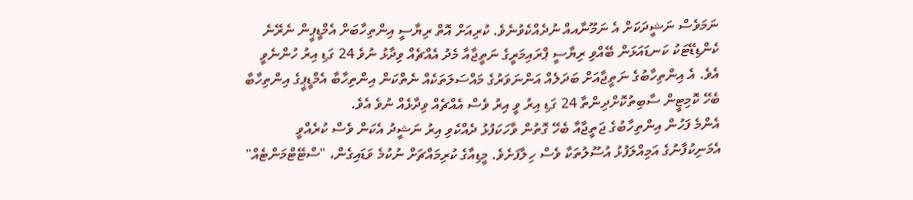ނަމަވެސް ނަޝީދަކަށް އެ ނަމޫނާއއް ނުދެއްކެވުނެވެ. ކުރިއަށް އޮތް ރިޔާސީ އިންތިހާބަށް އެމްޑީޕީން ނެރޭނެ ކެންޑިޑޭޓަކު ކަނޑައަޅަން ބޭއްވި ރިޔާސީ ޕްރައިމަރީގެ ނަތީޖާއާ މެދު އެއްޗެއް ވިދާޅު ނުވެ 24 ގަޑި އިރު ހުންނެވީ އެވެ. އެ އިންތިހާބުގެ ނަތީޖާއަށް ބަދަލެއް އަންނަވަރުގެ މައްސަލަތަކެއް ނެތްކަން އިންތިހާބާ އެމްޑީޕީގެ އިންތިހާބާ ބެހޭ ކޮމިޓީން ސާބިތުކޮށްދިންތާ 24 ގަޑި އިރު ވީ އިރު ވެސް އެއްޗެއް ވިދާޅެއް ނުވެ އެވެ.
އެންމެ ފަހުން އިންތިހާބުގެ ޖަތީޖާއާ ބެހޭ ގޮތުން ވާހަކަފުޅު ދެއްކެވި އިރު ނަޝީދު އެކަން ވެސް ކުރެއްވީ އެމަނިކުފާނުގެ އަމިއްލަފުޅު އުސޫލުތަކާ ވެސް ހިލާފަށެވެ. މީޑިއާގެ ކުރިމައްޗަށް ނުކުމެ ވަޑައިގެން، "ސްޓޭޓްމަންޓެއް"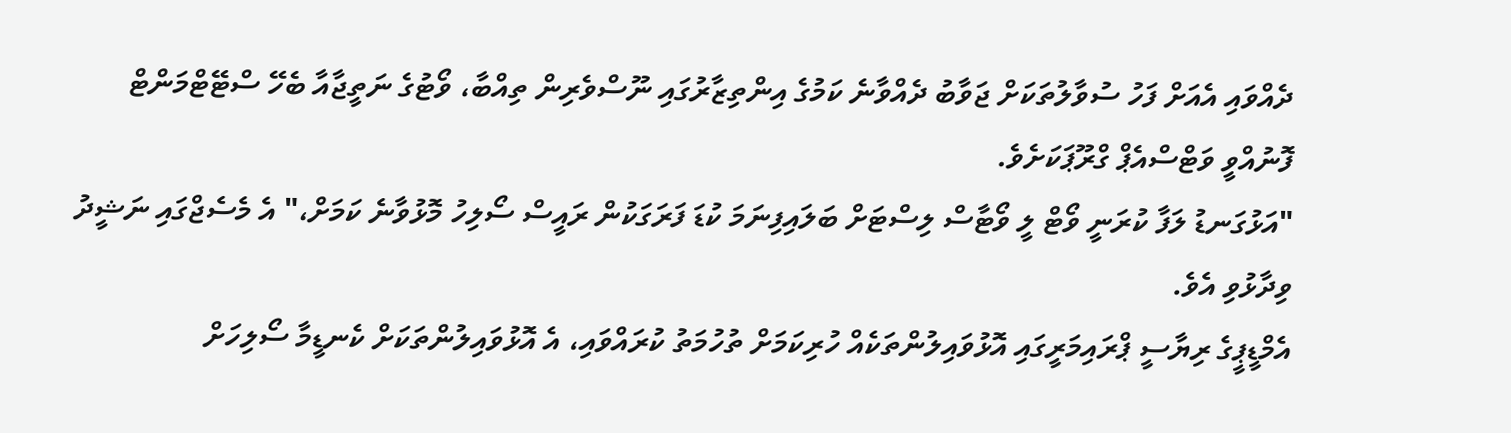ދެއްވައި އެއަށް ފަހު ސުވާލުތަކަށް ޖަވާބު ދެއްވާނެ ކަމުގެ އިންތިޒާރުގައި ނޫސްވެރިން ތިއްބާ، ވޯޓުގެ ނަތީޖާއާ ބެހޭ ސްޓޭޓްމަންޓް ފޮނުއްވީ ވަޓްސްއެޕް ގްރޫޕަކަށެވެ.
"އަޅުގަނޑު ލަފާ ކުރަނީ ވޯޓް ލީ ވޯޓާސް ލިސްޓަށް ބަލައިފިނަމަ ކުޑަ ފަރަގަކުން ރައީސް ސޯލިހު މޮޅުވާނެ ކަމަށް،" އެ މެސެޖްގައި ނަޝީދު ވިދާޅުވި އެވެ.
އެމްޑީޕީގެ ރިޔާސީ ޕްރައިމަރީގައި އޮޅުވައިލުންތަކެއް ހުރިކަމަށް ތުހުމަތު ކުރައްވައި، އެ އޮޅުވައިލުންތަކަށް ކެނޑީމާ ސޯލިހަށް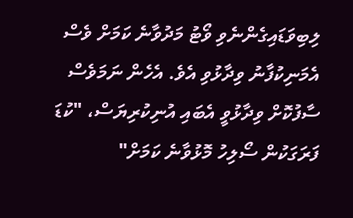ލިބިވަޑައިގެންނެވި ވޯޓު މަދުވާނެ ކަމަށް ވެސް އެމަނިކުފާނު ވިދާޅުވި އެވެ. އެހެން ނަމަވެސް ސާފުކޮށް ވިދާޅުވީ އެބައި އުނިކުރިޔަސް، "ކުޑަ ފަރަގަކުން ސޯލިހު މޮޅުވާނެ ކަމަށް"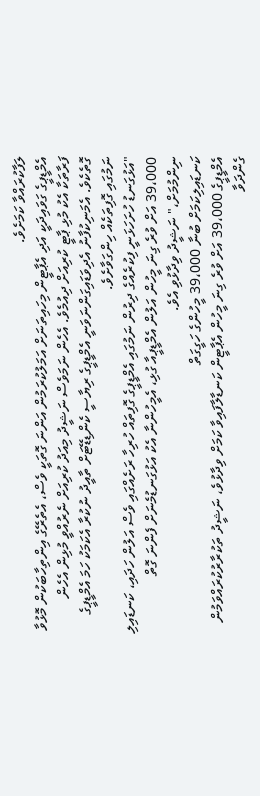ލަފާކުރައްވާ ކަމަށެވެ.
އެމްޑީޕީގެ ގަވައިދަކީ އަދި އެޕާޓީން މިހައިތަނަށް އަމަލުކުރަމުން އަންނަ ގޮތަކީ ވެސް، އެތެރޭގެ އިންތިހާބަކުން މޮޅުވާ ފަރާތަކާ އެކު މުޅި ޕާޓީ ކުރިއަށް ދިއުމެވެ. އެހެން ނަމަވެސް ނަޝީދު މިއަދު ކުރިއަށް ނެރުއްވީ މުޅިން އެހެން ގޮތެކެވެ. އެމަނިކުފާނު އެދިވަޑައިގަންނަވަނީ އެމްޑީޕީގެ ރިޔާސީ ކެންޑިޑޭޓަށް ތާއީދު ނުކުރާ އެކަމަކު ހަމަ އެމްޑީޕީގެ ނަމުގައި ގޮފިތަކެއް ހިންގަވާށެވެ.
"އަޅުގަނޑު ހުށަހަޅަނީ ފިކުރެއްގެ ދިރުން ނަމުގައި އެމްޑީޕީގެ ގޮފިތައް ހުރިހާ ރަށެއްގައި ވެސް އަލުން ހަދައި، ކަނޑައިލި 39،000 އަށް ވުރެ ގިނަ މީހުން އަލުން އެމްޑީޕީއާ ގުޅި، އެމީހުންނާ އެކު އަޅުގަނޑުމެނަށް ފެންނަ ގޮތް ނިންމުމަށް،" ނަޝީދު ވިދާޅުވި އެވެ.
ކަނޑައިލިކަމަށް ބުނާ 39،000 މީހުންގެ ހަގީގަތް
އެމްޑީޕީގެ 39،000 އަށް ވުރެ ގިނަ މީހުން އެޕާޓީން ކަނޑާލާފައިވާ ކަމަށް ވިދާޅުވެ، ނަޝީދު ތަކުރާރުކުރައްވަމުން ގެންދަވާ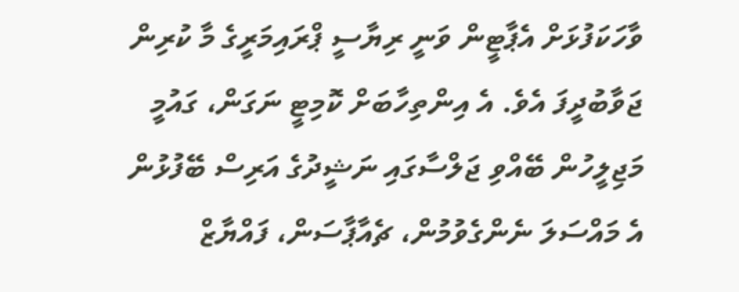ވާހަކަފުޅަށް އެޕާޓީން ވަނީ ރިޔާސީ ޕްރައިމަރީގެ މާ ކުރިން ޖަވާބުދީފަ އެވެ. އެ އިންތިހާބަށް ކޮމިޓީ ނަގަން، ގައުމީ މަޖިލީހުން ބޭއްވި ޖަލްސާގައި ނަޝީދުގެ އަރިސް ބޭފުޅުން އެ މައްސަލަ ނެންގެވުމުން، ޗެއާޕާސަން، ފައްޔާޒް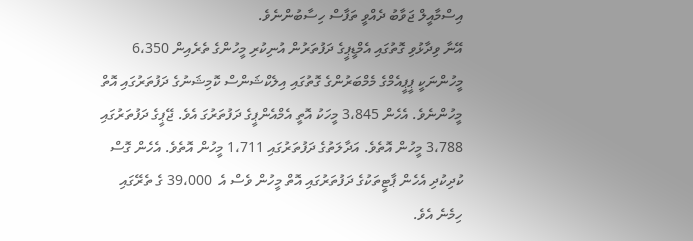އިސްމާއީލް ޖަވާބު ދެއްވީ ތަފާސް ހިސާބުންނެވެ.
އޭނާ ވިދާޅުވި ގޮތުގައި އެމްޑީޕީގެ ދަފުތަރުން އުނިކުރި މީހުންގެ ތެރެއިން 6،350 މީހުންނަކީ ޕީޕީއެމްގެ މެމްބަރުންގެ ގޮތުގައި އިލެކްޝަންސް ކޮމިޝަނުގެ ދަފުތަރުގައި އޮތް މީހުންނެވެ. އެހެން 3،845 މީހަކު އޮތީ އެމްއެންޕީގެ ދަފުތަރުގަ އެވެ. ޖޭޕީގެ ދަފުތަރުގައި 3،788 މީހުން އޮތެވެ. އަދާލަތުގެ ދަފުތަރުގައި 1،711 މީހުން އޮތެވެ. އެހެން ގޮސް ކުދިކުދި އެހެން ޕާޓީތަކުގެ ދަފުތަރުގައި އޮތް މީހުން ވެސް އެ  39،000 ގެ ތެރޭގައި ހިމެނެ އެވެ.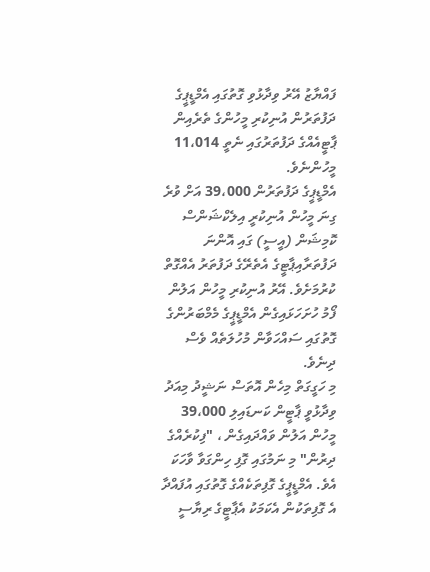ފައްޔާޒު އޭރު ވިދާޅުވި ގޮތުގައި އެމްޑީޕީގެ ދަފުތަރުން އުނިކުރި މީހުންގެ ތެރެއިން ޕާޓީއެއްގެ ދަފުތަރުގައި ނެތީ 11،014 މީހުންނެވެ.
އެމްޑީޕީގެ ދަފުތަރުން 39،000 އަށް ވުރެ ގިނަ މީހުން އުނިކުރީ އިލެކްޝަންސް ކޮމިޝަން (އީސީ) ގައި އޮންނަ ދަފުތަރާއިޕާޓީގެ އެތެރޭގެ ދަފުތަރު އެއްގޮތް ކުރުމަށެވެ. އޭރު އުނިކުރި މީހުން އަލުން ފޯމު ހުށަހަޅައިގެން އެމްޑީޕީގެ މެމްބަރުންގެ ގޮތުގައި ސައްހަވާން މުހުލަތެއް ވެސް ދިނެވެ.
މި ހަގީގަތް މިހެން އޮތަސް ނަޝީދު މިއަދު ވިދާޅުވީ ޕާޓީން ކަނޑައިލި 39،000 މީހުން އަލުން ވައްދައިގެން ، "ފިކުރެއްގެ ދިރުން" މި ނަމުގައި ގޮފި ހިންގަވާ ވާހަކަ އެވެ. އެމްޑީޕީގެ ގޮފިތަކެއްގެ ގޮތުގައި އުފައްދާ އެ ގޮފިތަކުން އެކަމަކު އެޕާޓީގެ ރިޔާސީ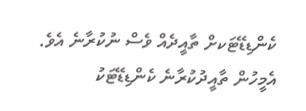ކެންޑިޑޭޓަކށް ތާއީދެއް ވެސް ނުކުރާނެ އެވެ. އެމީހުން ތާއީދުކުރާނެ ކެންޑިޑޭޓަކު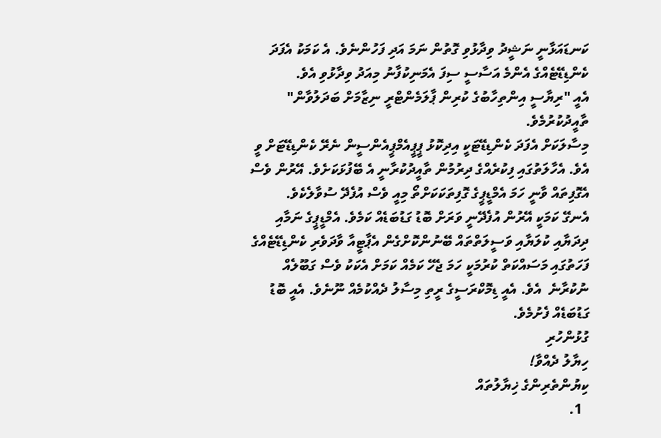ކަނޑައަޅާނީ ނަޝީދު ވިދާޅުވި ގޮތުން ނަމަ އަދި ފަހުންނެވެ. އެ ކަމަކު އެފަދަ ކެންޑިޑޭޓެއްގެ އެންމެ އަސާސީ ސިފަ އެމަނިކުފާނު މިއަދު ވިދާޅުވި އެވެ.
އެއީ "ރިޔާސީ އިންތިހާބުގެ ކުރިން ޕާލަމެންޓްރީ ނިޒާމަށް ބަދަލުވާން" ތާއީދުކުރުމެވެ.
މިސާލަކަށް އެފަދަ ކެންޑިޑޭޓަކީ އިދިކޮޅު ޕީޕީއެމްޕީއެންސީން ނެރޭ ކެންޑިޑޭޓަށް ވީ އެވެ. އެހާލަތުގައި ފިކުރެއްގެ ދިރުމުން ތާއީދުކުރާނީ އެ ބޭފުޅަކަށެވެ. އޭރުން ވެސް އެގޮފިތައް ވާނީ ހަމަ އެމްޑީޕީގެ ގޮފިތަކަކަށްތޯ މިއީ ވެސް އުފެދޭ ސުވާލެކެވެ.
އެނގޭ ކަމަކީ އޭރުން އުފެދޭނީ ވަރަށް ބޮޑު ގަޑުބަޑެއް ކަމެވެ. އެމްޑީޕީގެ ނަމާއި ދިދަޔާއި ކުލަޔާއި ވަސީލަތްތައް ބޭނުންކޮށްގެން އެޕާޓީއާ ވާދަވެރި ކެންޑިޑޭޓެއްގެ ފަހަތުގައި މަސައްކަތް ކުރުމަކީ ހަމަ ޖެހޭ ކަމެއް ކަމަށް އެކަކު ވެސް ގަބޫލެއް ނުކުރާނެ  އެވެ. އެއީ ޑިމޮކްރަސީގެ ރީތި މިސާލު ދެއްކުމެއް ނޫނެވެ. އެއީ ބޮޑު ގަޑުބަޑެއް ފެށުމެވެ.
ގުޅުންހުރި
ހިޔާލު ދެއްވާ!
ކިޔުންތެރިންގެ ޚިޔާލުތައް
  1.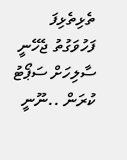ތެޅިތެޅިފަ ފަހުވަގުތު ޖެހޭނީ ސާލިހަށް ސަޕޯޓު ކުރަން ..ނޫނީ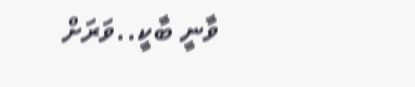ވާނީ ބާކީ..ވަރަށް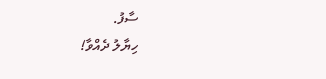ސާފު.
ހިޔާލު ދެއްވާ!